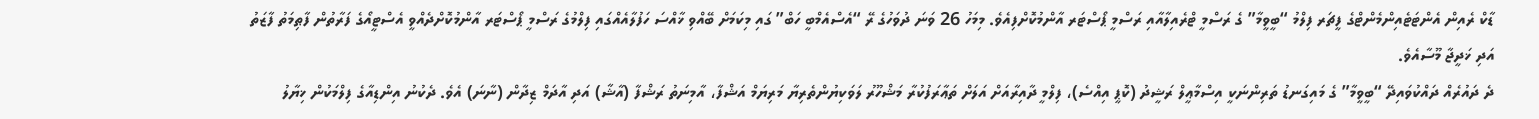ޑާކް ރެއިން އެންޓަޓެއިންމެންޓްގެ ފީޗަރ ފިލްމު “ބީވީމާ” ގެ ރަސްމީ ޓްރެއިލާއާއި ރަސްމީ ޕޯސްޓަރ އާންމުކޮށްފިއެވެ. މިމަހު 26 ވަނަ ދުވަހުގެ ރޭ “އެސްއެމްބީ ހަބް” ގައި މިކަމަށް ބޭއްވި ޚާއްސަ ހަފުލާއެއްގައި ފިލްމުގެ ރަސްމީ ޕޯސްޓަރ އާންމުކޮށްދެއްވީ އެސްޓީއޯގެ ފަރާތުން ފާޠިމަތު ފާޒަތު އަދި ޚަދީޖާ މޫސާއެވެ.
ދެ ދައުރެއް ދައްކުވައިދޭ “ބީވީމާ” ގެ މައިގަނޑު ތަރިންނަކީ އިސްމާޢީލް ރަޝީދު (ކޮޕީ އިއްސެ)، ފިލްމީ ދާއިރާއަށް އަލަށް ތަޢާރަފުކުރާ މަޝްހޫރު ލަވަކިޔުންތެރިޔާ މަރިޔަމް އަޝްފާ، އާމިނަތު ރަޝްފާ (އާޝާ) އަދި އާދަމް ޒިދާން (ނާނަ) އެވެ. ދެކުނު އިންޑިއާގެ ފިލްމަކުން ޚިޔާލު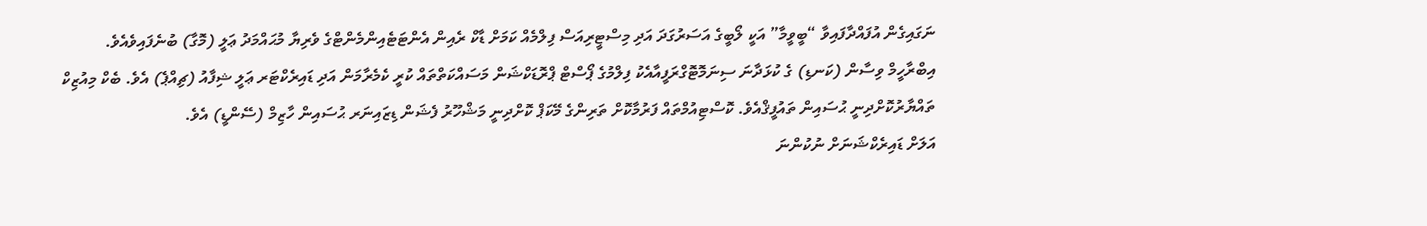ނަގައިގެން އުފައްދާފައިވާ “ބީވީމާ” އަކީ ލޯބީގެ އަސަރުގަދަ އަދި މިސްޓީރިއަސް ފިލްމެއް ކަމަށް ޑާކް ރެއިން އެންޓަޓެއިންމެންޓްގެ ވެރިޔާ މުޙައްމަދު ޢަލީ (މޮގާ) ބުނެފައިވެއެވެ.
އިބްރާހީމް ވިސާން (ކަނޑި) ގެ ކުޅަދާނަ ސިނަމޮޓޮގްރަފީއާއެކު ފިލްމުގެ ޕޯސްޓް ޕްރޮޑަކްޝަން މަސައްކަތްތައް ކުރީ ކެމެރާމަން އަދި ޑައިރެކްޓަރ ޢަލީ ޝިފާއު (ޗިއްޕެ) އެވެ. ބެކް މިއުޒިކް ތައްޔާރުކޮށްދިނީ ޙުސައިން ތައުފީޤްއެވެ. ކޮސްޓިއުމްތައް ފަރުމާކޮށް ތަރިންގެ މޭކަޕް ކޮށްދިނީ މަޝްހޫރު ފެޝަން ޑިޒައިނަރ ޙުސައިން ހާޒިމް (ސޭންޑީ) އެވެ.
އަލަށް ޑައިރެކްޝަނަށް ނުކުންނަ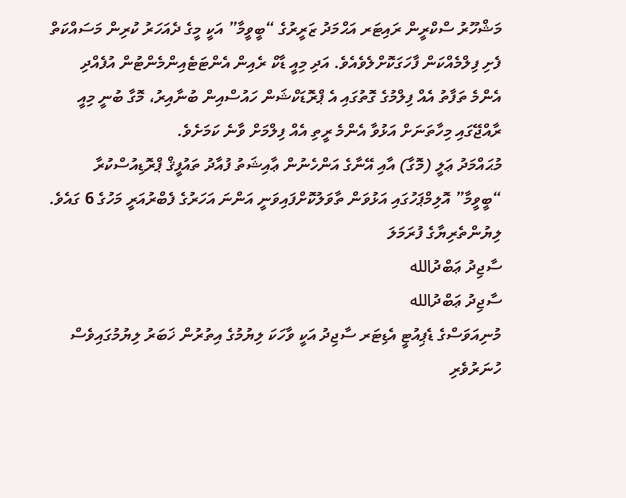މަޝްހޫރު ސްކްރީން ރައިޓަރ އަޙްމަދު ޒަރީރުގެ “ބީވީމާ” އަކީ މީގެ ދެއަހަރު ކުރިން މަސައްކަތް ފެށި ފިލްމެއްކަން ފާހަގަކޮށްލެވެއެވެ. އަދި މިއީ ޑާކް ރެއިން އެންޓަޓެއިންމެންޓުން އުފެއްދި އެންމެ ތަފާތު އެއް ފިލްމުގެ ގޮތުގައި އެ ޕްރޮޑަކްޝަން ހައުސްއިން ބުނާއިރު، މޮގާ ބުނީ މިއީ ރާއްޖޭގައި މިހާތަނަށް އަޅުވާ އެންމެ ރީތި އެއް ފިލްމަށް ވާނެ ކަމަށެވެ.
މުޙައްމަދު ޢަލީ (މޮގާ) އާއި އޭނާގެ އަންހެނުން ޢާއިޝަތު ފުއާދު ތައުފީޤް ޕްރޮޑިއުސްކުރާ “ބީވީމާ” އޮލިމްޕަހުގައި އަޅުވަން ތާވަލުކޮށްފައިވަނީ އަންނަ އަހަރުގެ ފެބްރުއަރީ މަހުގެ 6 ގައެވެ.
ލިޔުންތެރިޔާގެ ފުރަމަލަ
ސާޖިދު ޢަބްދުالله
ސާޖިދު ޢަބްދުالله
މުނިއަވަސްގެ ޑެޕިއުޓީ އެޑިޓަރ ސާޖިދު އަކީ ވާހަކަ ލިޔުމުގެ އިތުރުން ޚަބަރު ލިޔުމުގައިވެސް ހުނަރުވެރި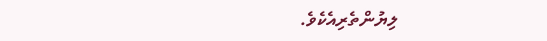ލިޔުންތެރިއެކެވެ.